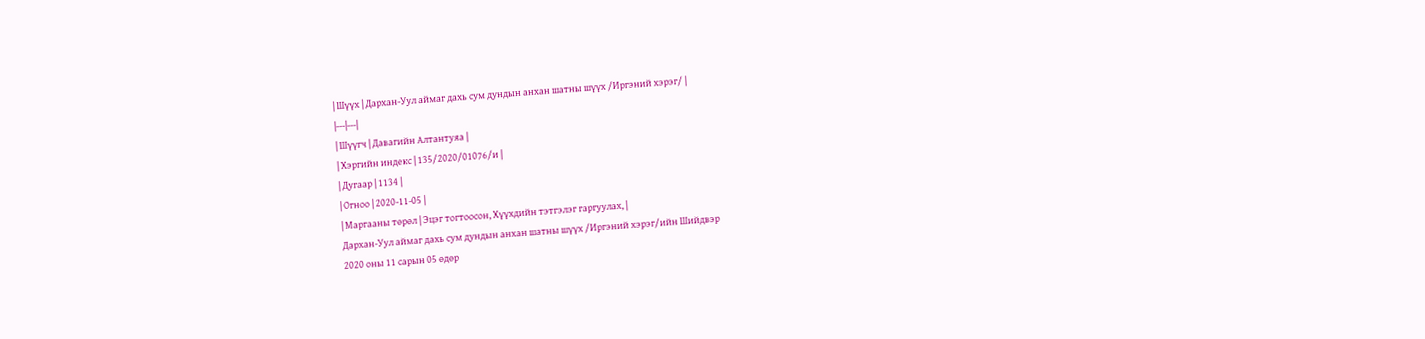| Шүүх | Дархан-Уул аймаг дахь сум дундын анхан шатны шүүх /Иргэний хэрэг/ |
|---|---|
| Шүүгч | Давагийн Алтантуяа |
| Хэргийн индекс | 135/2020/01076/и |
| Дугаар | 1134 |
| Огноо | 2020-11-05 |
| Маргааны төрөл | Эцэг тогтоосон, Хүүхдийн тэтгэлэг гаргуулах, |
Дархан-Уул аймаг дахь сум дундын анхан шатны шүүх /Иргэний хэрэг/ийн Шийдвэр
2020 оны 11 сарын 05 өдөр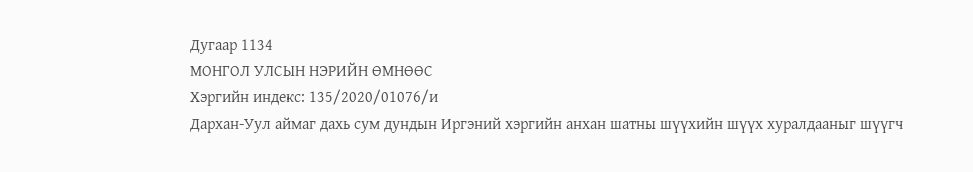Дугаар 1134
МОНГОЛ УЛСЫН НЭРИЙН ӨМНӨӨС
Хэргийн индекс: 135/2020/01076/и
Дархан-Уул аймаг дахь сум дундын Иргэний хэргийн анхан шатны шүүхийн шүүх хуралдааныг шүүгч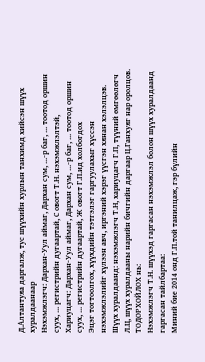Д.Алтантуяа даргалж, тус шүүхийн хурлын танхимд хийсэн шүүх хуралдаанаар
Нэхэмжлэгч: Дархан-Уул аймаг, Дархан сум, ...-р баг, ... тоотод оршин суух, ... регистрийн дугаартай, С овогт Т.Н. нэхэмжлэлтэй,
Хариуцагч: Дархан-Уул аймаг, Дархан сум, ...-р баг, ... тоотод оршин суух, ... регистрийн дугаартай, Ж овогт Г.П.ид холбогдох
Эцэг тогтоолгох, хүүхдийн тэтгэлэг гаргуулахыг хүссэн нэхэмжлэлийг хүлээн авч, иргэний хэрэг үүсгэн хянан хэлэлцэв.
Шүүх хуралдаанд: нэхэмжлэгч Т.Н, хариуцагч Г.П, түүний өмгөөлөгч Л.Ц, шүүх хуралдааны нарийн бичгийн даргаар Ц.Ганхуяг нар оролцов.
ТОДОРХОЙЛОХ нь:
Нэхэмжлэгч Т.Н. шүүхэд гаргасан нэхэмжлэл болон шүүх хуралдаанд гаргасан тайлбартаа:
Миний бие 2014 онд Г.П.той танилцаж, гэр бүлийн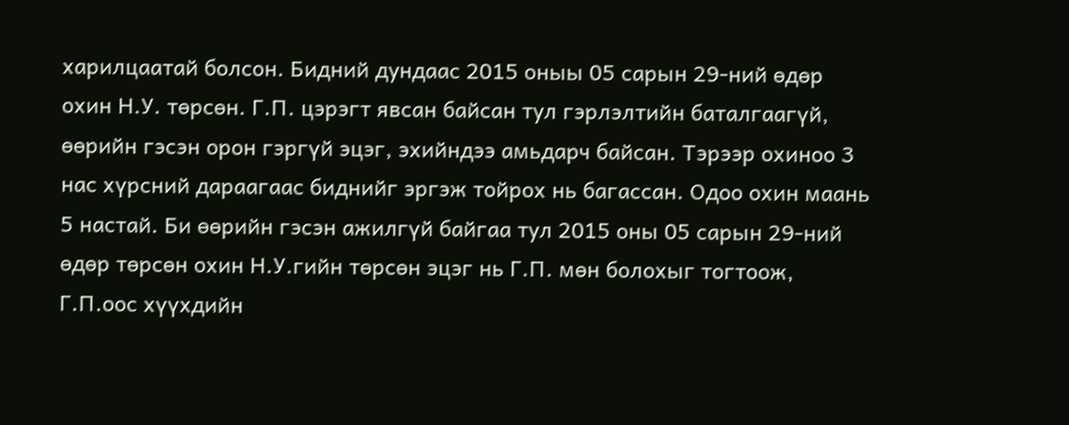харилцаатай болсон. Бидний дундаас 2015 оныы 05 сарын 29-ний өдөр охин Н.У. төрсөн. Г.П. цэрэгт явсан байсан тул гэрлэлтийн баталгаагүй, өөрийн гэсэн орон гэргүй эцэг, эхийндээ амьдарч байсан. Тэрээр охиноо 3 нас хүрсний дараагаас биднийг эргэж тойрох нь багассан. Одоо охин маань 5 настай. Би өөрийн гэсэн ажилгүй байгаа тул 2015 оны 05 сарын 29-ний өдөр төрсөн охин Н.У.гийн төрсөн эцэг нь Г.П. мөн болохыг тогтоож, Г.П.оос хүүхдийн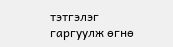тэтгэлэг гаргуулж өгнө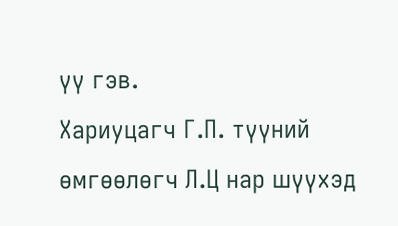үү гэв.
Хариуцагч Г.П. түүний өмгөөлөгч Л.Ц нар шүүхэд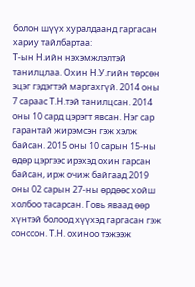болон шүүх хуралдаанд гаргасан хариу тайлбартаа:
Т-ын Н.ийн нэхэмжлэлтэй танилцлаа. Охин Н.У.гийн төрсөн эцэг гэдэгтэй маргахгүй. 2014 оны 7 сараас Т.Н.тэй танилцсан. 2014 оны 10 сард цэрэгт явсан. Нэг сар гарантай жирэмсэн гэж хэлж байсан. 2015 оны 10 сарын 15-ны өдөр цэргээс ирэхэд охин гарсан байсан, ирж очиж байгаад 2019 оны 02 сарын 27-ны өрдөөс хойш холбоо тасарсан. Говь яваад өөр хүнтэй болоод хүүхэд гаргасан гэж сонссон. Т.Н. охиноо тэжээж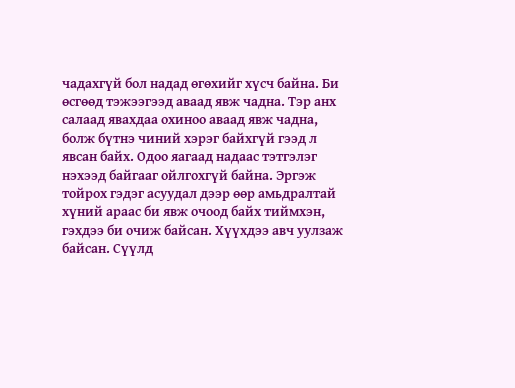чадахгүй бол надад өгөхийг хүсч байна. Би өсгөөд тэжээгээд аваад явж чадна. Тэр анх салаад явахдаа охиноо аваад явж чадна, болж бүтнэ чиний хэрэг байхгүй гээд л явсан байх. Одоо яагаад надаас тэтгэлэг нэхээд байгааг ойлгохгүй байна. Эргэж тойрох гэдэг асуудал дээр өөр амьдралтай хүний араас би явж очоод байх тиймхэн, гэхдээ би очиж байсан. Хүүхдээ авч уулзаж байсан. Сүүлд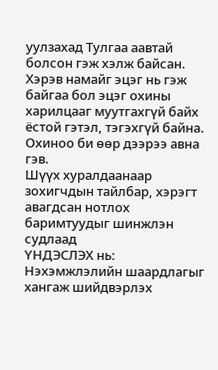уулзахад Тулгаа аавтай болсон гэж хэлж байсан. Хэрэв намайг эцэг нь гэж байгаа бол эцэг охины харилцааг муутгахгүй байх ёстой гэтэл, тэгэхгүй байна. Охиноо би өөр дээрээ авна гэв.
Шүүх хуралдаанаар зохигчдын тайлбар, хэрэгт авагдсан нотлох баримтуудыг шинжлэн судлаад
ҮНДЭСЛЭХ нь:
Нэхэмжлэлийн шаардлагыг хангаж шийдвэрлэх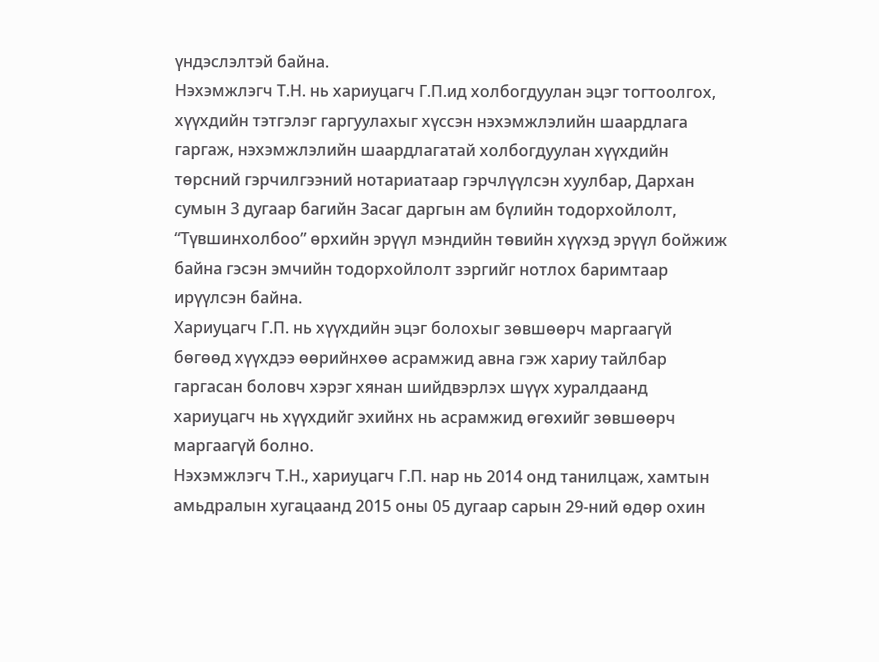үндэслэлтэй байна.
Нэхэмжлэгч Т.Н. нь хариуцагч Г.П.ид холбогдуулан эцэг тогтоолгох, хүүхдийн тэтгэлэг гаргуулахыг хүссэн нэхэмжлэлийн шаардлага гаргаж, нэхэмжлэлийн шаардлагатай холбогдуулан хүүхдийн төрсний гэрчилгээний нотариатаар гэрчлүүлсэн хуулбар, Дархан сумын 3 дугаар багийн Засаг даргын ам бүлийн тодорхойлолт, “Түвшинхолбоо” өрхийн эрүүл мэндийн төвийн хүүхэд эрүүл бойжиж байна гэсэн эмчийн тодорхойлолт зэргийг нотлох баримтаар ирүүлсэн байна.
Хариуцагч Г.П. нь хүүхдийн эцэг болохыг зөвшөөрч маргаагүй бөгөөд хүүхдээ өөрийнхөө асрамжид авна гэж хариу тайлбар гаргасан боловч хэрэг хянан шийдвэрлэх шүүх хуралдаанд хариуцагч нь хүүхдийг эхийнх нь асрамжид өгөхийг зөвшөөрч маргаагүй болно.
Нэхэмжлэгч Т.Н., хариуцагч Г.П. нар нь 2014 онд танилцаж, хамтын амьдралын хугацаанд 2015 оны 05 дугаар сарын 29-ний өдөр охин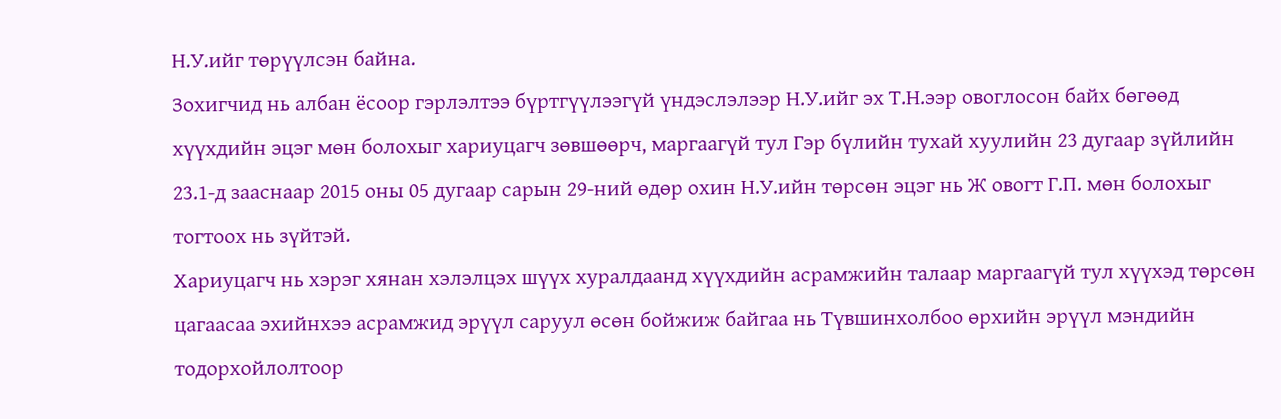Н.У.ийг төрүүлсэн байна.
Зохигчид нь албан ёсоор гэрлэлтээ бүртгүүлээгүй үндэслэлээр Н.У.ийг эх Т.Н.ээр овоглосон байх бөгөөд хүүхдийн эцэг мөн болохыг хариуцагч зөвшөөрч, маргаагүй тул Гэр бүлийн тухай хуулийн 23 дугаар зүйлийн 23.1-д зааснаар 2015 оны 05 дугаар сарын 29-ний өдөр охин Н.У.ийн төрсөн эцэг нь Ж овогт Г.П. мөн болохыг тогтоох нь зүйтэй.
Хариуцагч нь хэрэг хянан хэлэлцэх шүүх хуралдаанд хүүхдийн асрамжийн талаар маргаагүй тул хүүхэд төрсөн цагаасаа эхийнхээ асрамжид эрүүл саруул өсөн бойжиж байгаа нь Түвшинхолбоо өрхийн эрүүл мэндийн тодорхойлолтоор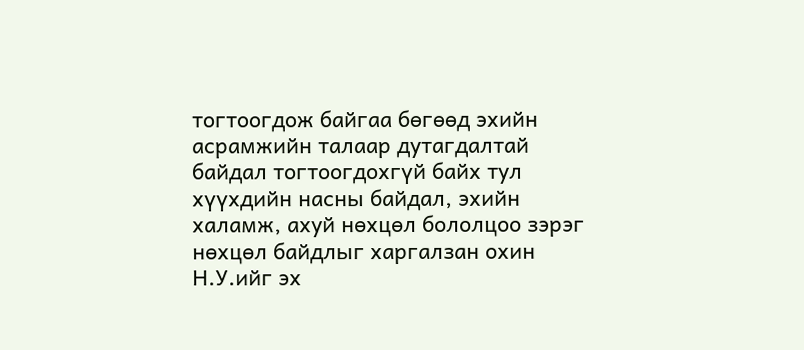тогтоогдож байгаа бөгөөд эхийн асрамжийн талаар дутагдалтай байдал тогтоогдохгүй байх тул хүүхдийн насны байдал, эхийн халамж, ахуй нөхцөл бололцоо зэрэг нөхцөл байдлыг харгалзан охин Н.У.ийг эх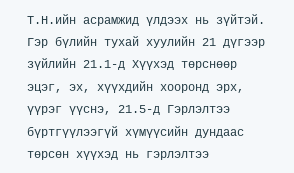Т.Н.ийн асрамжид үлдээх нь зүйтэй.
Гэр бүлийн тухай хуулийн 21 дүгээр зүйлийн 21.1-д Хүүхэд төрснөөр эцэг, эх, хүүхдийн хооронд эрх, үүрэг үүснэ, 21.5-д Гэрлэлтээ бүртгүүлээгүй хүмүүсийн дундаас төрсөн хүүхэд нь гэрлэлтээ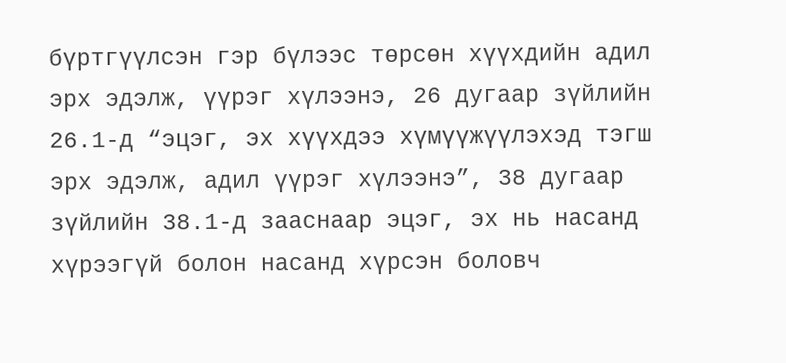бүртгүүлсэн гэр бүлээс төрсөн хүүхдийн адил эрх эдэлж, үүрэг хүлээнэ, 26 дугаар зүйлийн 26.1-д “эцэг, эх хүүхдээ хүмүүжүүлэхэд тэгш эрх эдэлж, адил үүрэг хүлээнэ”, 38 дугаар зүйлийн 38.1-д зааснаар эцэг, эх нь насанд хүрээгүй болон насанд хүрсэн боловч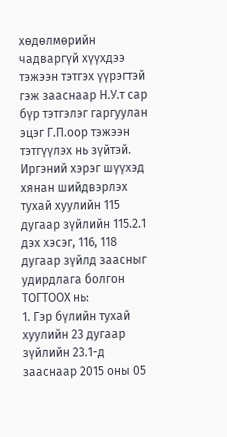хөдөлмөрийн чадваргүй хүүхдээ тэжээн тэтгэх үүрэгтэй гэж зааснаар Н.У.т сар бүр тэтгэлэг гаргуулан эцэг Г.П.оор тэжээн тэтгүүлэх нь зүйтэй.
Иргэний хэрэг шүүхэд хянан шийдвэрлэх тухай хуулийн 115 дугаар зүйлийн 115.2.1 дэх хэсэг, 116, 118 дугаар зүйлд заасныг удирдлага болгон ТОГТООХ нь:
1. Гэр бүлийн тухай хуулийн 23 дугаар зүйлийн 23.1-д зааснаар 2015 оны 05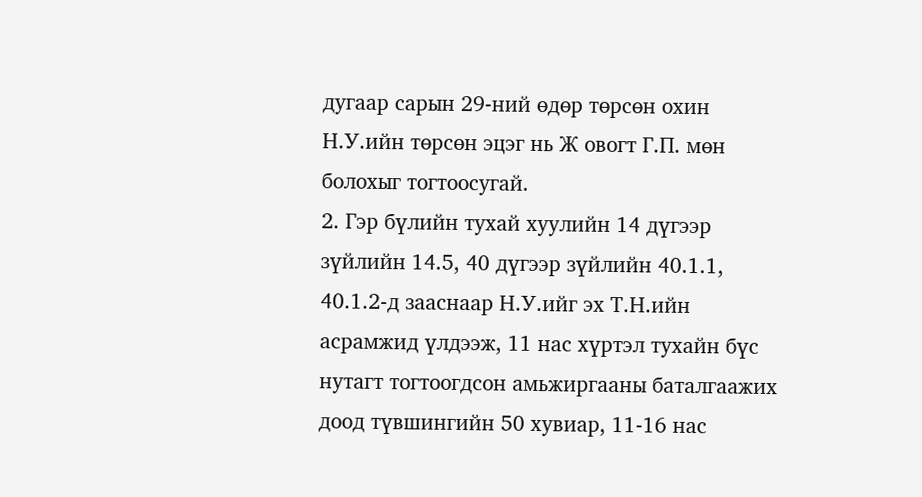дугаар сарын 29-ний өдөр төрсөн охин Н.У.ийн төрсөн эцэг нь Ж овогт Г.П. мөн болохыг тогтоосугай.
2. Гэр бүлийн тухай хуулийн 14 дүгээр зүйлийн 14.5, 40 дүгээр зүйлийн 40.1.1, 40.1.2-д зааснаар Н.У.ийг эх Т.Н.ийн асрамжид үлдээж, 11 нас хүртэл тухайн бүс нутагт тогтоогдсон амьжиргааны баталгаажих доод түвшингийн 50 хувиар, 11-16 нас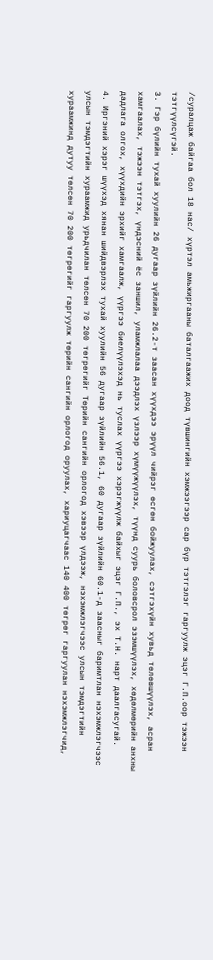/суралцаж байгаа бол 18 нас/ хүртэл амьжиргааны баталгаажих доод түвшингийн хэмжээгээр сар бүр тэтгэлэг гаргуулж эцэг Г.П.оор тэжээн тэтгүүлсүгэй.
3. Гэр бүлийн тухай хуулийн 26 дугаар зүйлийн 26.2-т заасан хүүхдээ эрүүл чийрэг өсгөн бойжуулах, сэтгэхүйн хувьд төлөвшүүлэх, асран хамгаалах, тэжээн тэтгэх, үндэсний ёс заншил, уламжлалаа дээдлэх үзлээр хүмүүжүүлэх, түүнд суурь боловсрол эзэмшүүлэх, хөдөлмөрийн анхны дадлага олгох, хүүхдийн эрхийг хамгаалж, үүргээ биелүүлэхэд нь туслах үүргээ хэрэгжүүлж байхыг эцэг Г.П., эх Т.Н. нарт даалгасугай.
4. Иргэний хэрэг шүүхэд хянан шийдвэрлэх тухай хуулийн 56 дугаар зүйлийн 56.1, 60 дугаар зүйлийн 60.1-д заасныг баримтлан нэхэмжлэгчээс улсын тэмдэгтийн хураамжид урьдчилан төлсөн 70 200 төгрөгийг Төрийн сангийн орлогод хэвээр үлдээж, нэхэмжлэгчээс улсын тэмдэгтийн хураамжинд дутуу төлсөн 70 200 төгрөгийг гаргуулж төрийн сангийн орлогод оруулах, хариуцагчаас 140 400 төгрөг гаргуулан нэхэмжлэгчид,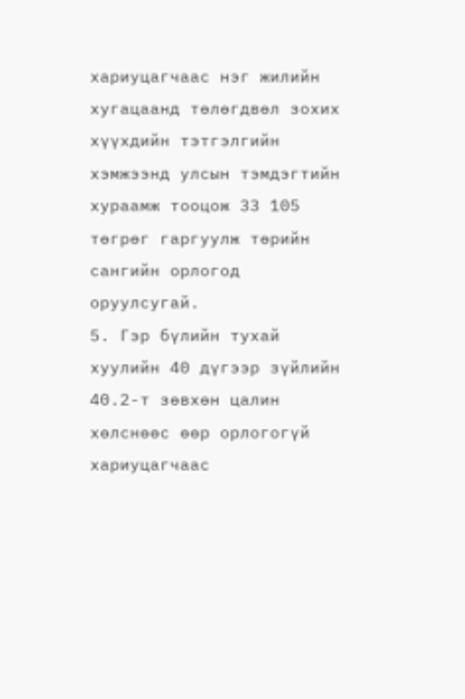хариуцагчаас нэг жилийн хугацаанд төлөгдвөл зохих хүүхдийн тэтгэлгийн хэмжээнд улсын тэмдэгтийн хураамж тооцож 33 105 төгрөг гаргуулж төрийн сангийн орлогод оруулсугай.
5. Гэр бүлийн тухай хуулийн 40 дүгээр зүйлийн 40.2-т зөвхөн цалин хөлснөөс өөр орлогогүй хариуцагчаас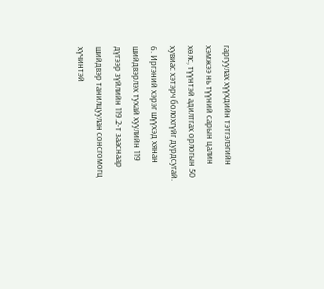гаргуулах хүүхдийн тэтгэлэгийн хэмжээ нь түүний сарын цалин хөлс, түүнтэй адилтгах орлогын 50 хувиас хэтэрч болохгүйг дурдсугай.
6. Иргэний хэрэг шүүхэд хянан шийдвэрлэх тухай хуулийн 119 дүгээр зүйлийн 119.2-т зааснаар шийдвэр танилцуулан сонсгомогц хүчинтэй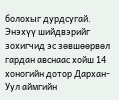болохыг дурдсугай.
Энэхүү шийдвэрийг зохигчид эс зөвшөөрвөл гардан авснаас хойш 14 хоногийн дотор Дархан-Уул аймгийн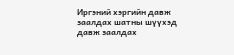Иргэний хэргийн давж заалдах шатны шүүхэд давж заалдах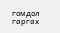гомдол гаргах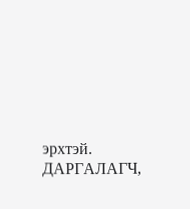эрхтэй.
ДАРГАЛАГЧ,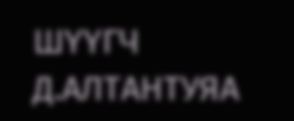ШҮҮГЧ Д.АЛТАНТУЯА